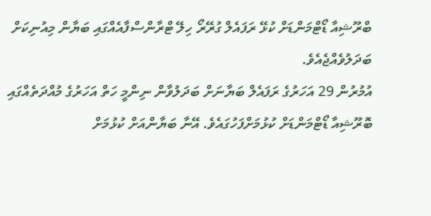ބްރޫޝިއާ ޑޯޓްމަންޑަށް ކުޅޭ ރަފައެލް ގުރޭރޯ ހިލޭ ޓްރާންސްފާއެއްގައި ބަޔާން މިއުނިކަށް ބަދަލުވެއްޖެއެވެ.
އުމުރުން 29 އަހަރުގެ ރަފައެލް ބަޔާނަށް ބަދަލުވާން ނިންމީ ހަތް އަހަރުގެ މުއްދަތެއްގައި ބޮރޫޝިއާ ޑޯޓްމަންޑަށް ކުޅުމަށްފަހުގައެވެ. އޭނާ ބަޔާންއަށް ކުޅުމަށް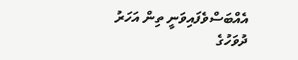އެއްބަސްވެފައިވަނީ ތިން އަހަރު ދުވަހުގެ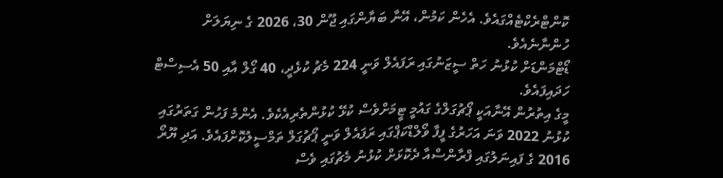ކޮންޓްރެކްޓެއްގައެވެ. އެހެން ކަމުން، އޭނާ ބަޔާންގައި ޖޫން 30، 2026 ގެ ނިޔަލަށް ހުންނާނެއެވެ.
ޑޯޓްމަންޑަށް ކުޅުނު ހަތް ސީޒަނުގައި ރަފައެލް ވަނީ 224 މެޗު ކުޅެދީ، 40 ގޯލް އާއި 50 އެސިސްޓް ހަދައިފައެވެ.
މީގެ އިތުރުން އޭނާއަކީ ޕޯޗުގަލްގެ ގައުމީ ޓީމަށްވެސް ކުޅޭ ކުޅުންތެރިއެކެވެ. އެންމެ ފަހުން ގަތަރުގައި ކުޅުނު 2022 ވަނަ އަހަރުގެ ފީފާ ވޯލްޑްކަޕްގައި ރަފައެލް ވަނީ ޕޯޗުގަލް ތަމްސީލުކޮށްފައެވެ. އަދި ޔޫރޯ 2016 ގެ ފައިނަލުގައި ފްރާންސްއާ ދެކޮޅަށް ކުޅުނު މެޗުގައި ވެސް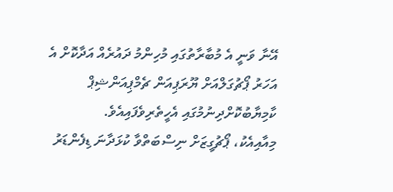އޭނާ ވަނީ އެ މުބާރާތުގައި މުހިންމު ދައުރެއް އަދާކޮށް އެ އަހަރު ޕޯޗުގަލްއަށް ޔޫރަޕިއަން ޗެމްޕިއަންޝިޕް ކާމިޔާބުކޮށްދިނުމުގައި އެހީތެރިވެފައިއެވެ.
މިއާއިއެކު، ޕޯޗުގީޒަށް ނިސްބަތްވާ ކުޅަދާނަ ޑިފެންޑަރު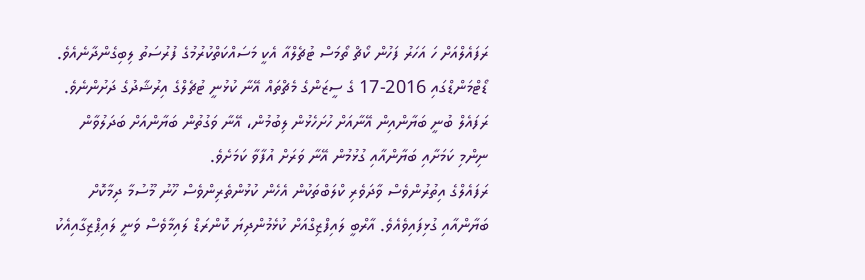ރަފައެލްއަށް ހަ އަހަރު ފަހުން ކޯޗް ތޯމަސް ޓުޗެލްއާ އެކީ މަސައްކަތްކުރުމުގެ ފުރުސަތު ލިބިގެންދާނެއެވެ. ޑޯޓްމަންޑްގައި 2016-17 ގެ ސީޒަންގެ މެޗްތައް އޭނާ ކުޅުނީ ޓުޗެލްގެ އިރުޝާދުގެ ދަށުންނެވެ. ރަފައެލް ބުނީ ބަޔާންއިން އޭނާއަށް ހުށަހެޅުން ލިބުމުން، އޭނާ ވަގުތުން ބަޔާންއަށް ބަދަލުވާން ނިންމި ކަމަށާއި ބަޔާންއާއި ގުޅުމުން އޭނާ ވަރަށް އުފާވާ ކަމަށެވެ.
ރަފައެލްގެ އިތުރުންވެސް ވާދަވެރި ކްލަބްތަކުން އެހެން ކުޅުންތެރިންވެސް ހޫނު މޫސުމާ ދިމާކޮށް ބަޔާންއާއި ގުޅިފައިވެއެވެ. އާރްބީ ލައިފްޒިގްއަށް ކުޅެމުންދިޔަ ކޮންރަޑް ލައިމާވެސް ވަނީ ލައިޕްޒިގާއިއެކު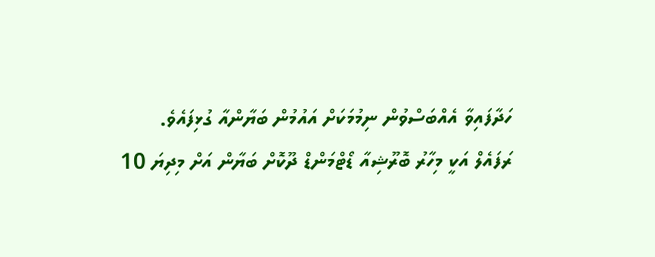ހަދާފައިވާ އެއްބަސްވުން ނިމުމަކަށް އައުމުން ބަޔާންއާ ގުޅިފައެވެ.
ރަފައެލް އަކީ މިހާރު ބޮރޫޝިއާ ޑޯޓްމަންޑް ދޫކޮށް ބަޔާން އަށް މިދިޔަ 10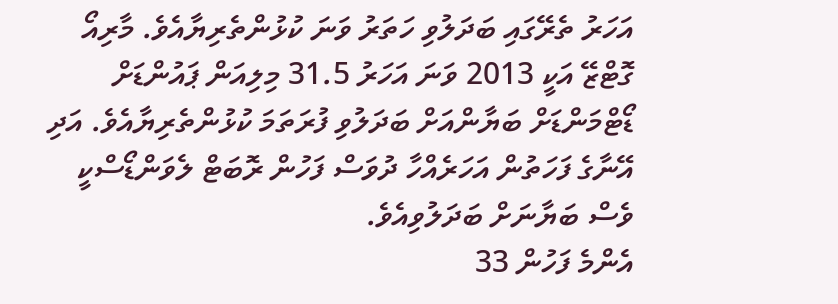އަހަރު ތެރޭގައި ބަދަލުވި ހަތަރު ވަނަ ކުޅުންތެރިޔާއެވެ. މާރިއޯ ގޮޓްޒޭ އަކީ 2013 ވަނަ އަހަރު 31.5 މިލިއަން ޕައުންޑަށް ޑޯޓްމަންޑަށް ބަޔާންއަށް ބަދަލުވި ފުރަތަމަ ކުޅުންތެރިޔާއެވެ. އަދި އޭނާގެ ފަހަތުން އަހަރެއްހާ ދުވަސް ފަހުން ރޮބަޓް ލެވަންޑޯސްކީ ވެސް ބަޔާނަށް ބަދަލުވިއެވެ.
އެންމެ ފަހުން 33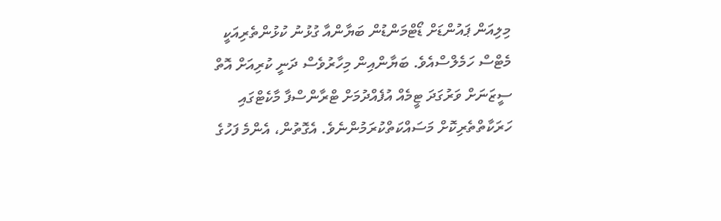މިލިއަން ޕައުންޑަށް ޑޯޓްމަންޑުން ބަޔާންއާ ގުޅުނު ކުޅުންތެރިއަކީ މެޓްސް ހަމެލްސްއެވެ. ބަޔާންއިން މިހާރުވެސް ދަނީ ކުރިއަށް އޮތް ސީޒަނަށް ވަރުގަދަ ޓީމެއް އުފެއްދުމަށް ޓްރާންސްފާ މާކެޓްގައި ހަރަކާތްތެރިކޮށް މަސައްކަތްކުރަމުންނެވެ. އެގޮތުން، އެންމެ ފަހުގެ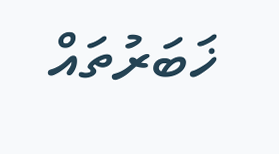ޚަބަރުތައް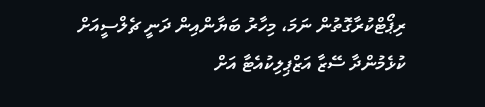ރިޕޯޓްކުރާގޮތުން ނަމަ، މިހާރު ބަޔާންއިން ދަނީ ޗެލްސީއަށް ކުޅެމުންދާ ސޭޒާ އަޒްޕިލިކުއެޓާ އަށް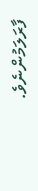ފާރަލަމުންނެވެ.